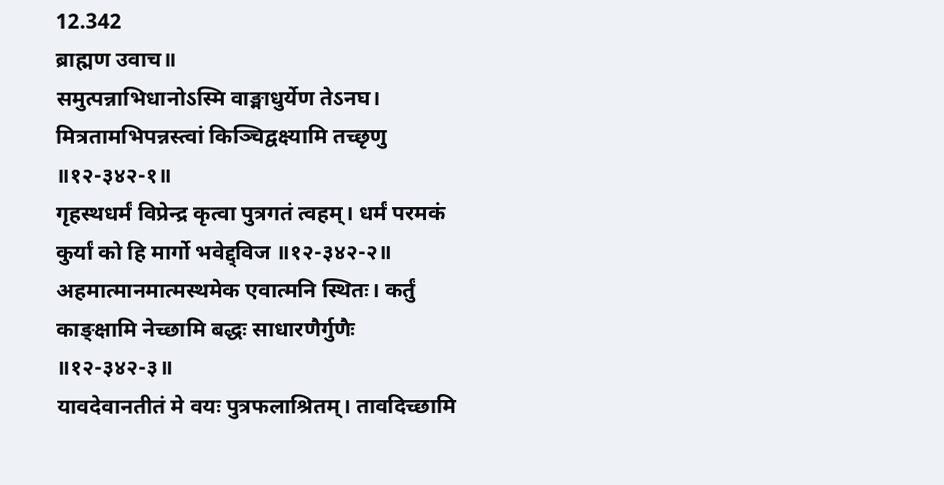12.342
ब्राह्मण उवाच॥
समुत्पन्नाभिधानोऽस्मि वाङ्माधुर्येण तेऽनघ। मित्रतामभिपन्नस्त्वां किञ्चिद्वक्ष्यामि तच्छृणु ॥१२-३४२-१॥
गृहस्थधर्मं विप्रेन्द्र कृत्वा पुत्रगतं त्वहम्। धर्मं परमकं कुर्यां को हि मार्गो भवेद्द्विज ॥१२-३४२-२॥
अहमात्मानमात्मस्थमेक एवात्मनि स्थितः। कर्तुं काङ्क्षामि नेच्छामि बद्धः साधारणैर्गुणैः ॥१२-३४२-३॥
यावदेवानतीतं मे वयः पुत्रफलाश्रितम्। तावदिच्छामि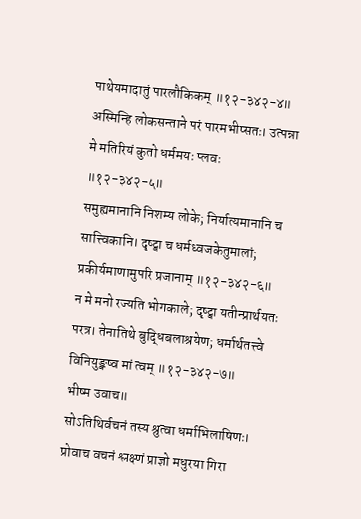पाथेयमादातुं पारलौकिकम् ॥१२-३४२-४॥
अस्मिन्हि लोकसन्ताने परं पारमभीप्सतः। उत्पन्ना मे मतिरियं कुतो धर्ममयः प्लवः ॥१२-३४२-५॥
समुह्यमानानि निशम्य लोके; निर्यात्यमानानि च सात्त्विकानि। दृष्ट्वा च धर्मध्वजकेतुमालां; प्रकीर्यमाणामुपरि प्रजानाम् ॥१२-३४२-६॥
न मे मनो रज्यति भोगकाले; दृष्ट्वा यतीन्प्रार्थयतः परत्र। तेनातिथे बुद्धिबलाश्रयेण; धर्मार्थतत्त्वे विनियुङ्क्ष्व मां त्वम् ॥१२-३४२-७॥
भीष्म उवाच॥
सोऽतिथिर्वचनं तस्य श्रुत्वा धर्माभिलाषिणः। प्रोवाच वचनं श्लक्ष्णं प्राज्ञो मधुरया गिरा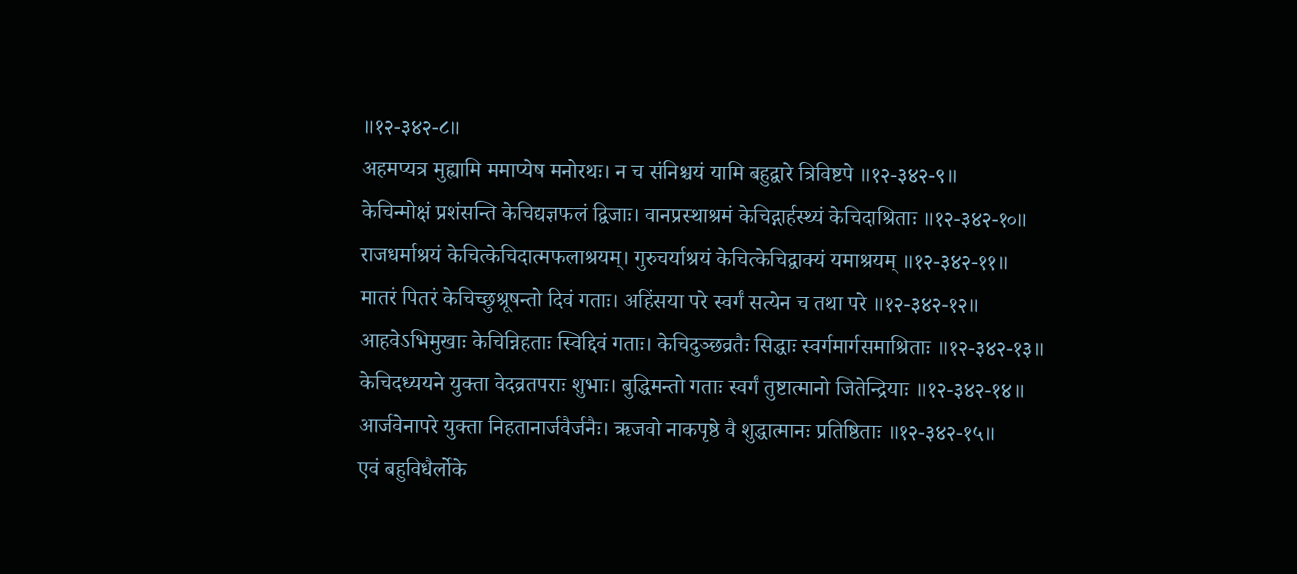॥१२-३४२-८॥
अहमप्यत्र मुह्यामि ममाप्येष मनोरथः। न च संनिश्चयं यामि बहुद्वारे त्रिविष्टपे ॥१२-३४२-९॥
केचिन्मोक्षं प्रशंसन्ति केचिद्यज्ञफलं द्विजाः। वानप्रस्थाश्रमं केचिद्गार्हस्थ्यं केचिदाश्रिताः ॥१२-३४२-१०॥
राजधर्माश्रयं केचित्केचिदात्मफलाश्रयम्। गुरुचर्याश्रयं केचित्केचिद्वाक्यं यमाश्रयम् ॥१२-३४२-११॥
मातरं पितरं केचिच्छुश्रूषन्तो दिवं गताः। अहिंसया परे स्वर्गं सत्येन च तथा परे ॥१२-३४२-१२॥
आहवेऽभिमुखाः केचिन्निहताः स्विद्दिवं गताः। केचिदुञ्छव्रतैः सिद्धाः स्वर्गमार्गसमाश्रिताः ॥१२-३४२-१३॥
केचिदध्ययने युक्ता वेदव्रतपराः शुभाः। बुद्धिमन्तो गताः स्वर्गं तुष्टात्मानो जितेन्द्रियाः ॥१२-३४२-१४॥
आर्जवेनापरे युक्ता निहतानार्जवैर्जनैः। ऋजवो नाकपृष्ठे वै शुद्धात्मानः प्रतिष्ठिताः ॥१२-३४२-१५॥
एवं बहुविधैर्लोके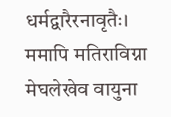धर्मद्वारैरनावृतैः। ममापि मतिराविग्ना मेघलेखेव वायुना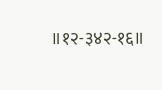॥१२-३४२-१६॥